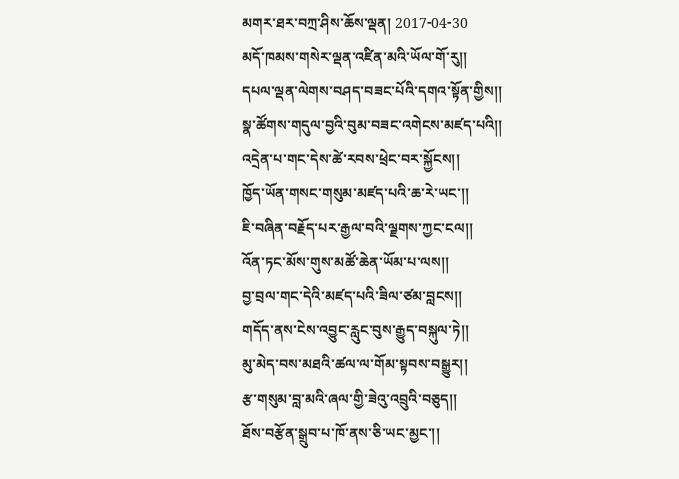མགར་ཐར་བཀྲ་ཤིས་ཆོས་ལྡན། 2017-04-30
མདོ་ཁམས་གསེར་ལྡན་འཛིན་མའི་ཡོལ་གོ་རུ།།
དཔལ་ལྡན་ལེགས་བཤད་བཟང་པོའི་དགའ་སྟོན་གྱིས།།
སྣ་ཚོགས་གདུལ་བྱའི་བུམ་བཟང་འགེངས་མཛད་པའི།།
འདྲེན་པ་གང་དེས་ཚེ་རབས་ཕྲེང་བར་སྐྱོངས།།
ཁྱོད་ཡོན་གསང་གསུམ་མཛད་པའི་ཆ་རེ་ཡང་།།
ཇི་བཞིན་བརྗོད་པར་རྒྱལ་བའི་ལྗགས་ཀྱང་ངལ།།
འོན་ཏང་མོས་གུས་མཚོ་ཆེན་ཡོམ་པ་ལས།།
བྱ་བྲལ་གང་དེའི་མཛད་པའི་ཟིལ་ཙམ་བླངས།།
གདོད་ནས་ངེས་འབྱུང་རླུང་བུས་རྒྱུད་བསྐུལ་ཏེ།།
མུ་མེད་བས་མཐའི་ཚལ་ལ་གོམ་སྟབས་བསྒྱུར།།
རྩ་གསུམ་བླ་མའི་ཞལ་གྱི་ཟེའུ་འབྲུའི་བཅུད།།
ཐོས་བརྩོན་སྒྲུབ་པ་ཁོ་ནས་ཅི་ཡང་མྱང་།།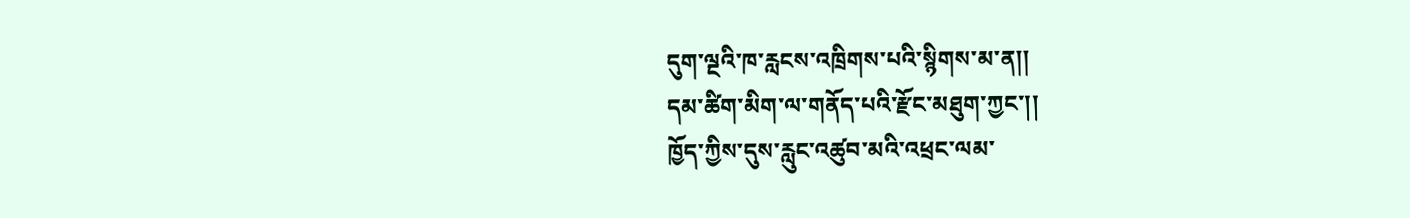དུག་ལྔའི་ཁ་རླངས་འཁྲིགས་པའི་སྙིགས་མ་ན།།
དམ་ཚིག་མིག་ལ་གནོད་པའི་རྫོང་མཐུག་ཀྱང་།།
ཁྱོད་ཀྱིས་དུས་རླུང་འཚུབ་མའི་འཕྲང་ལམ་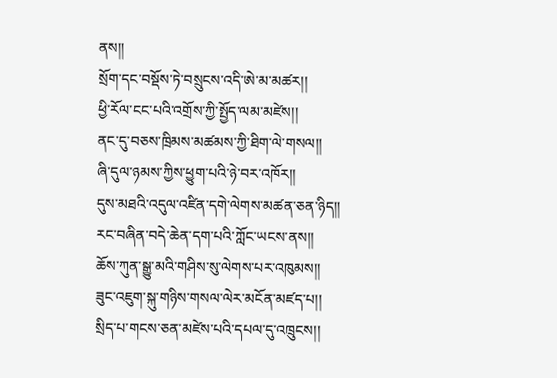ནས།།
སྲོག་དང་བསྡོས་ཏེ་བསྲུངས་འདི་ཨེ་མ་མཚར།།
ཕྱི་རོལ་ངང་པའི་འགྲོས་ཀྱི་སྤྱོད་ལམ་མཛེས།།
ནང་དུ་བཅས་ཁྲིམས་མཚམས་ཀྱི་ཐིག་ལེ་གསལ།།
ཞི་དུལ་ཉམས་ཀྱིས་ཕྱུག་པའི་ཉེ་བར་འཁོར།།
དུས་མཐའི་འདུལ་འཛིན་དགེ་ལེགས་མཚན་ཅན་ཉིད།།
རང་བཞིན་བདེ་ཆེན་དག་པའི་ཀློང་ཡངས་ནས།།
ཆོས་ཀུན་སྒྱུ་མའི་གཤིས་སུ་ལེགས་པར་འཁུམས།།
ཟུང་འཇུག་སྐུ་གཉིས་གསལ་ལེར་མངོན་མཛད་པ།།
སྲིད་པ་གངས་ཅན་མཛེས་པའི་དཔལ་དུ་འཁྲུངས།།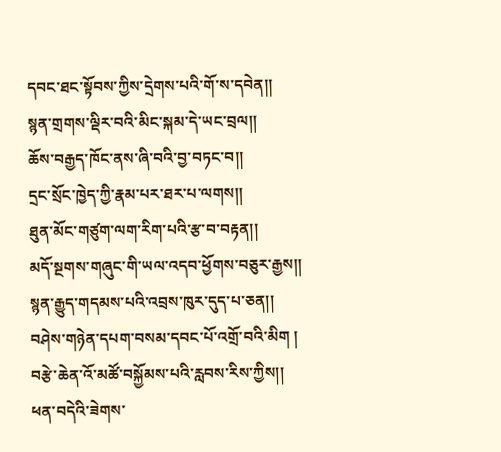དབང་ཐང་སྟོབས་ཀྱིས་དྲེགས་པའི་གོ་ས་དབེན།།
སྙན་གྲགས་ལྡིར་བའི་མིང་སྐམ་དེ་ཡང་བྲལ།།
ཆོས་བརྒྱད་ཁོང་ནས་ཞི་བའི་བྱ་བཏང་བ།།
དྲང་སྲོང་ཁྱེད་ཀྱི་རྣམ་པར་ཐར་པ་ལགས།།
ཐུན་མོང་གཙུག་ལག་རིག་པའི་རྩ་བ་བརྟན།།
མདོ་སྔགས་གཞུང་གི་ཡལ་འདབ་ཕྱོགས་བཅུར་རྒྱས།།
སྙན་རྒྱུད་གདམས་པའི་འབྲས་ཁུར་དུད་པ་ཅན།།
བཤེས་གཉེན་དཔག་བསམ་དབང་པོ་འགྲོ་བའི་མིག །
བརྩེ་ཆེན་འོ་མཚོ་བསྐྱོམས་པའི་རླབས་རིས་ཀྱིས།།
ཕན་བདེའི་ཟེགས་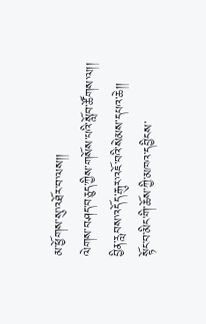མ་ཕྱོགས་སུ་འཐོར་བ་ལས།།
ལེགས་བཤད་བཅུད་ཀྱིས་གསོས་པའི་སློབ་ཚོགས་ལ།།
བྱིན་རླབས་འདོད་རྒུར་འཇོ་བའི་སེམས་དཔའ་ཆེ།།
སྟོང་བ་མིང་གི་ཆོས་ཀྱི་མཁའ་དབྱིངས་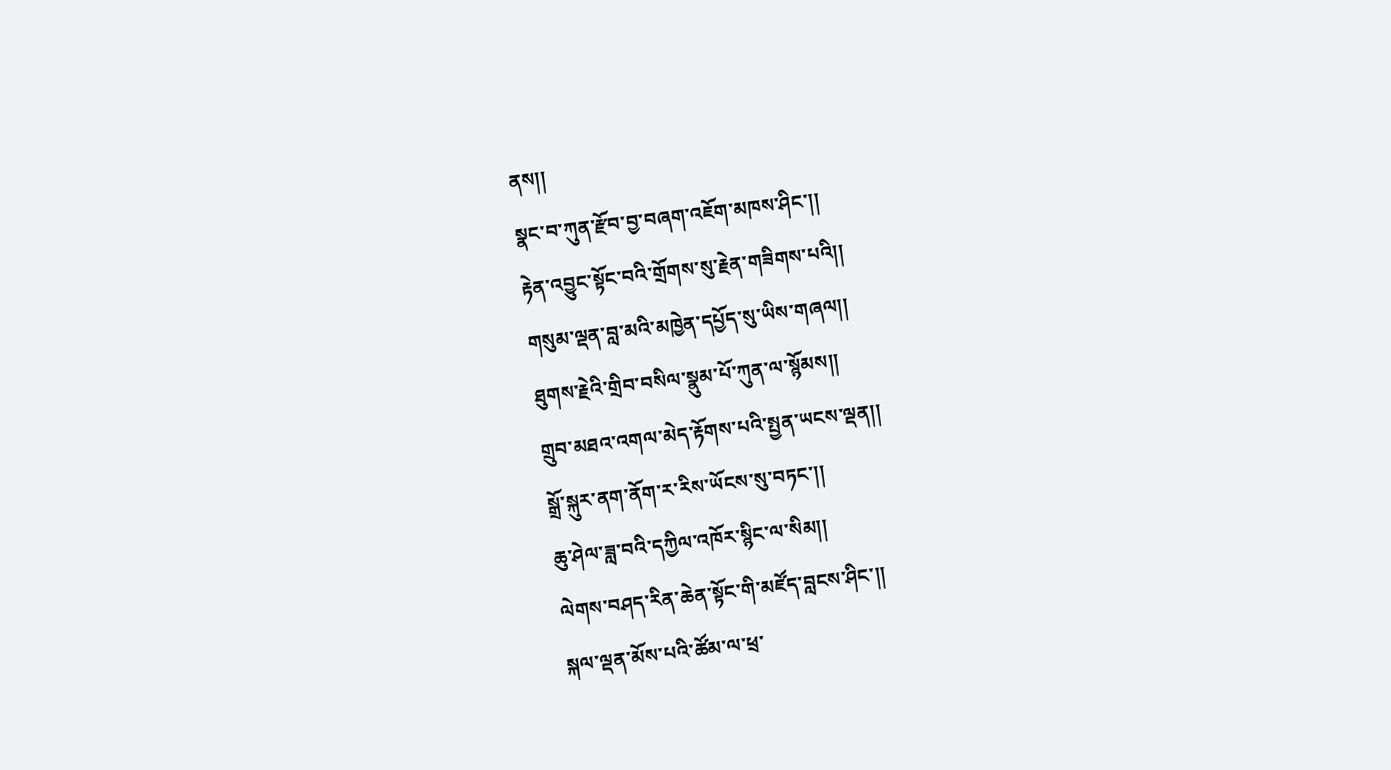ནས།།
སྣང་བ་ཀུན་རྫོབ་བྱ་བཞག་འཇོག་མཁས་ཤིང་།།
རྟེན་འབྱུང་སྟོང་བའི་གྲོགས་སུ་རྗེན་གཟིགས་པའི།།
གསུམ་ལྡན་བླ་མའི་མཁྱེན་དཔྱོད་སུ་ཡིས་གཞལ།།
ཐུགས་རྗེའི་གྲིབ་བསིལ་སྣུམ་པོ་ཀུན་ལ་སྙོམས།།
གྲུབ་མཐའ་འགལ་མེད་རྟོགས་པའི་སྤྱན་ཡངས་ལྡན།།
སྒྲོ་སྐུར་ནག་ནོག་ར་རིས་ཡོངས་སུ་བཏང་།།
ཆུ་ཤེལ་ཟླ་བའི་དཀྱིལ་འཁོར་སྙིང་ལ་སིམ།།
ལེགས་བཤད་རིན་ཆེན་སྟོང་གི་མཛོད་བླངས་ཤིང་།།
སྐལ་ལྡན་མོས་པའི་ཚོམ་ལ་ཕྲ་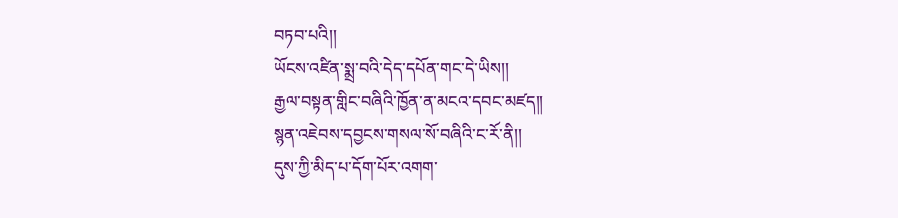བཏབ་པའི།།
ཡོངས་འཛིན་སྨྲ་བའི་དེད་དཔོན་གང་དེ་ཡིས།།
རྒྱལ་བསྟན་གླིང་བཞིའི་ཁྱོན་ན་མངའ་དབང་མཛད།།
སྙན་འཇེབས་དབྱངས་གསལ་སོ་བཞིའི་ང་རོ་ནི།།
དུས་ཀྱི་མིད་པ་དོག་པོར་འགག་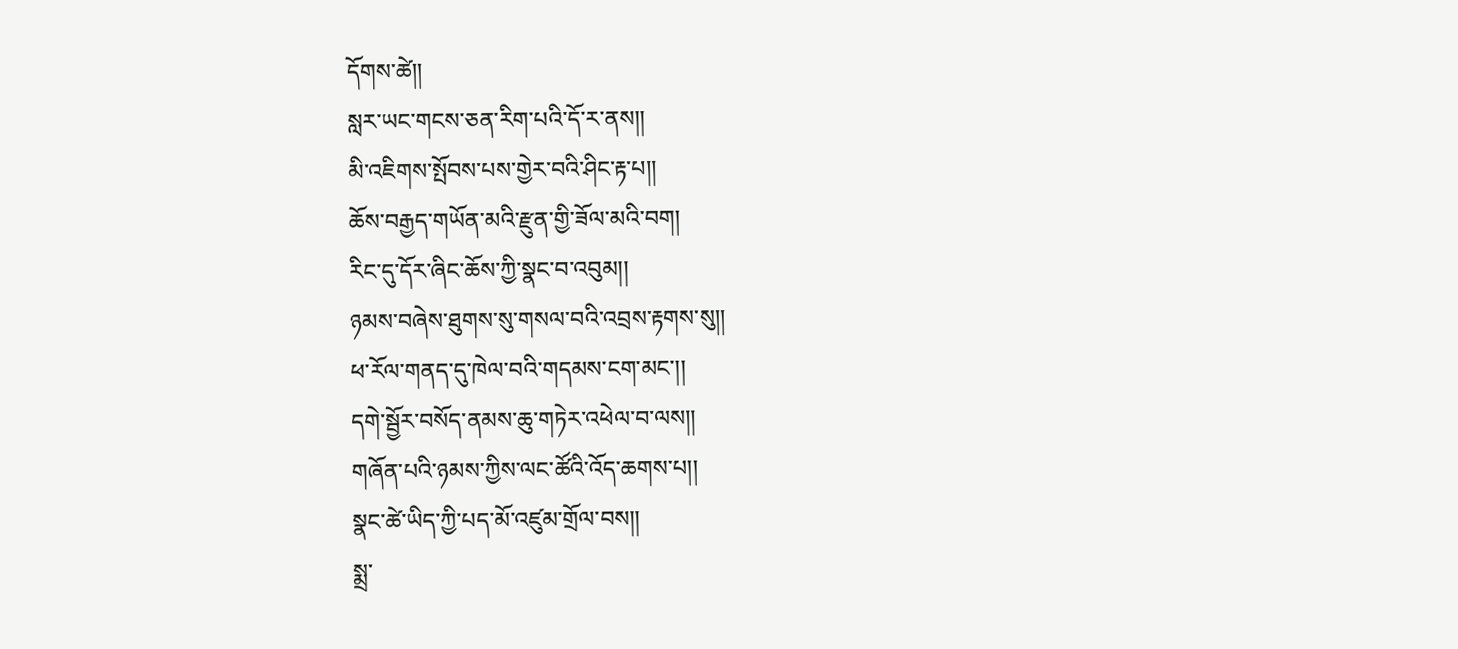དོགས་ཚེ།།
སླར་ཡང་གངས་ཅན་རིག་པའི་དོ་ར་ནས།།
མི་འཇིགས་སྤོབས་པས་གྱེར་བའི་ཤིང་རྟ་པ།།
ཆོས་བརྒྱད་གཡོན་མའི་རྫུན་གྱི་ཟོལ་མའི་བག།
རིང་དུ་དོར་ཞིང་ཆོས་ཀྱི་སྣང་བ་འབུམ།།
ཉམས་བཞེས་ཐུགས་སུ་གསལ་བའི་འབྲས་རྟགས་སུ།།
ཕ་རོལ་གནད་དུ་ཁེལ་བའི་གདམས་ངག་མང་།།
དགེ་སྦྱོར་བསོད་ནམས་ཆུ་གཏེར་འཕེལ་བ་ལས།།
གཞོན་པའི་ཉམས་ཀྱིས་ལང་ཚོའི་འོད་ཆགས་པ།།
སྣང་ཚེ་ཡིད་ཀྱི་པད་མོ་འཛུམ་གྲོལ་བས།།
སྨྲ་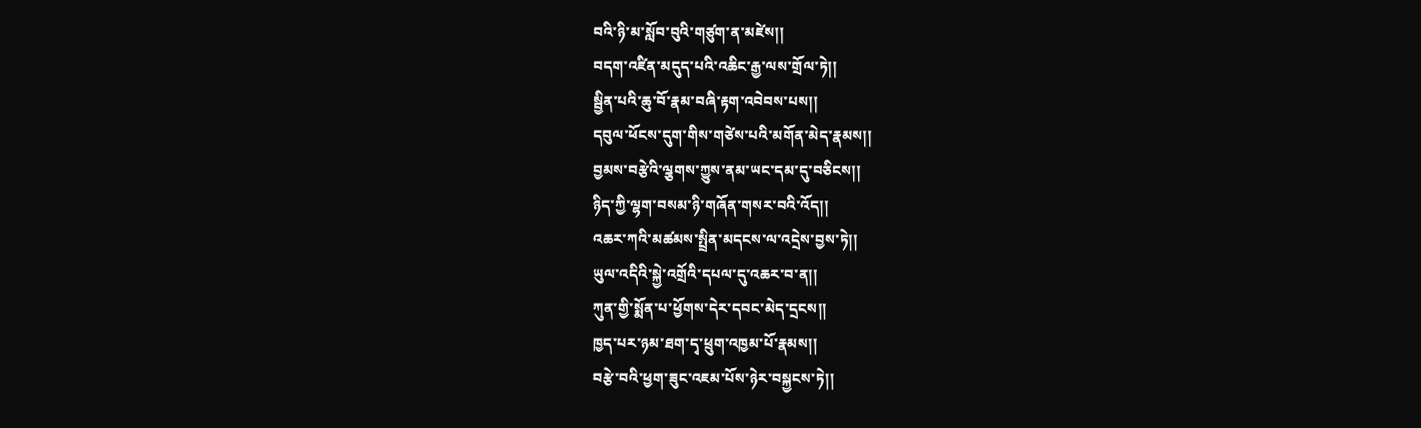བའི་ཉི་མ་སློབ་བུའི་གཙུག་ན་མཛེས།།
བདག་འཛིན་མདུད་པའི་འཆིང་རྒྱ་ལས་གྲོལ་ཏེ།།
སྦྱིན་པའི་ཆུ་བོ་རྣམ་བཞི་རྟག་འབེབས་པས།།
དབུལ་ཕོངས་དུག་གིས་གཙེས་པའི་མགོན་མེད་རྣམས།།
བྱམས་བརྩེའི་ལྕགས་ཀྱུས་ནམ་ཡང་དམ་དུ་བཅིངས།།
ཉིད་ཀྱི་ལྷག་བསམ་ཉི་གཞོན་གསར་བའི་འོད།།
འཆར་ཀའི་མཚམས་སྤྲིན་མདངས་ལ་འདྲེས་བྱས་ཏེ།།
ཡུལ་འདིའི་སྐྱེ་འགྲོའི་དཔལ་དུ་འཆར་བ་ན།།
ཀུན་གྱི་སྨོན་པ་ཕྱོགས་དེར་དབང་མེད་དྲངས།།
ཁྱད་པར་ཉམ་ཐག་དྭ་ཕྲུག་འཁྱམ་པོ་རྣམས།།
བརྩེ་བའི་ཕྱག་ཟུང་འཇམ་པོས་ཉེར་བསྐྱངས་ཏེ།།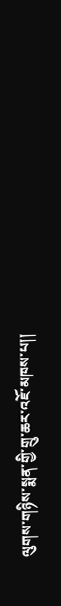ལུགས་གཉིས་སྨན་གྱི་གྲུ་ཆར་འཇོ་མཁས་པ།།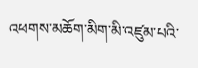འཕགས་མཆོག་མིག་མི་འཛུམ་པའི་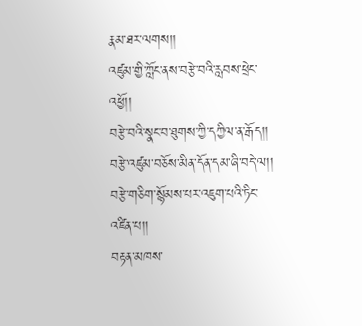རྣམ་ཐར་ལགས།།
འཛུམ་གྱི་ཀློང་ནས་བརྩེ་བའི་རླབས་ཕྲེང་འཕྱོ།།
བརྩེ་བའི་སྣང་བ་ཐུགས་ཀྱི་དཀྱིལ་ན་རྒོད།།
བརྩེ་འཛུམ་བཅོས་མིན་དོན་དམ་ཞི་བདེ་ལ།།
བརྩེ་གཅིག་སྙོམས་པར་འཇུག་པའི་ཏིང་འཛིན་པ།།
བརྟན་མཁས་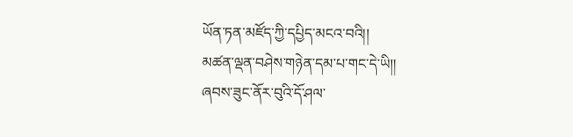ཡོན་ཏན་མཛོད་ཀྱི་དཔྱིད་མངའ་བའི།།
མཚན་ལྡན་བཤེས་གཉེན་དམ་པ་གང་དེ་ཡི།།
ཞབས་ཟུང་ནོར་བུའི་དོ་ཤལ་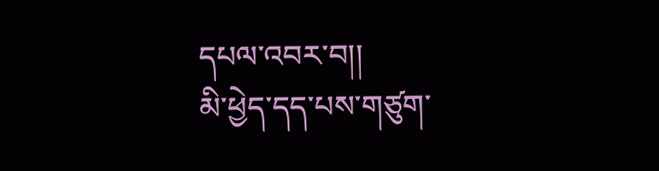དཔལ་འབར་བ།།
མི་ཕྱེད་དད་པས་གཙུག་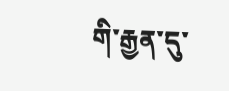གི་རྒྱན་དུ་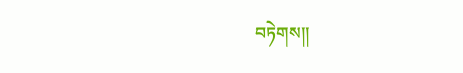བཏེགས།།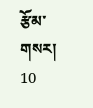རྩོམ་གསར། 10